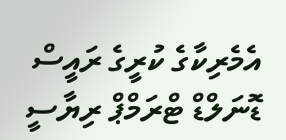އެމެރިކާގެ ކުރީގެ ރައީސް ޑޮނަލްޑް ޓްރަމްޕް ރިޔާސީ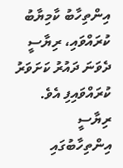އިންތިހާބު ކާމިޔާބު ކުރައްވައި، ރިޔާސީ ދެވަނަ ދައުރު ކަށަވަރު ކުރައްވައިފި އެވެ.
ރިޔާސީ އިންތިހާބުގައި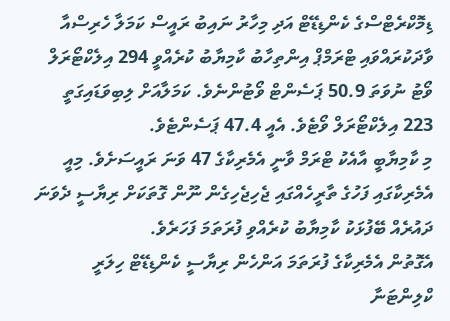ޑިމޮކްރެޓްސްގެ ކެންޑިޑޭޓް އަދި މިހާރު ނައިބު ރައީސް ކަމަލާ ހެރިސްއާ ވާދަކުރައްވައި ޓްރަމްޕް އިންތިހާބު ކާމިޔާބު ކުރެއްވީ 294 އިލެކްޓޯރަލް ވޯޓު ނުވަތަ 50.9 ޕަސެންޓް ވޯޓުންނެވެ. ކަމަލާއަށް ލިބިވަޑައިގަތީ 223 އިލެކްޓޯރަލް ވޯޓެވެ. އެއީ 47.4 ޕަސެންޓެވެ.
މި ކާމިޔާބީ އާއެކު ޓްރަމް ވާނީ އެމެރިކާގެ 47 ވަނަ ރައީސަށެވެ. މިއީ އެމެރިކާގައި ފަހުގެ ތާރީހެއްގައި ޖެހިޖެހިގެން ނޫން ގޮތަކަށް ރިޔާސީ ދެވަނަ ދައުރެއް ބޭފުޅަކު ކާމިޔާބު ކުރެއްވި ފުރަތަމަ ފަހަރެވެ.
އެގޮތުން އެމެރިކާގެ ފުރަތަމަ އަންހެން ރިޔާސީ ކެންޑިޑޭޓް ހިލަރީ ކްލިންޓަނާ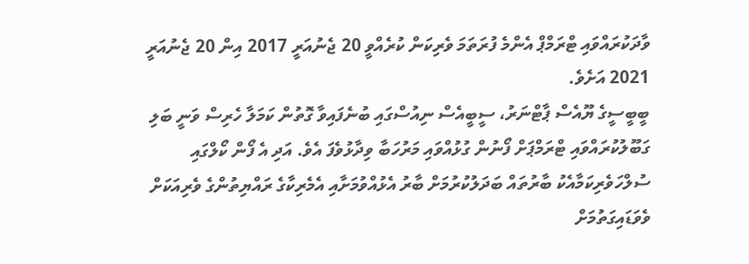ވާދަކުރައްވައި ޓްރަމްޕް އެންމެ ފުރަތަމަ ވެރިކަން ކުރެއްވީ 20 ޖެނުއަރީ 2017 އިން 20 ޖެނުއަރީ 2021 އަށެވެ.
ބީބީސީގެ ޔޫއެސް ޕާޓްނަރު، ސީބީއެސް ނިއުސްގައި ބުނެފައިވާ ގޮތުން ކަމަލާ ހެރިސް ވަނީ ބަލި ގަބޫލުކުރައްވައި ޓްރަމްޕަށް ފޯނުން ގުޅުއްވައި މަރުހަބާ ވިދާޅުވެފަ އެވެ. އަދި އެ ފޯން ކޯލްގައި ސުލްހަވެރިކަމާއެކު ބާރުތައް ބަދަލުކުރުމަށް ބާރު އެޅުއްވުމަށާއި އެމެރިކާގެ ރައްޔިތުންގެ ވެރިއަކަށް ވެވަޑައިގަތުމަށް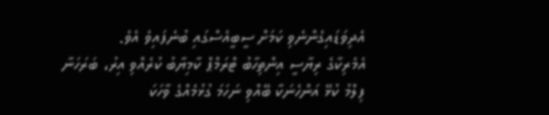އެދިވަޑައިގެންނެވި ކަމަށް ސީބީއެސްގައި ބުނެފައިވެ އެވެ.
އެމެރިކާގެ ރިޔާސީ އިންތިހާބު ޓްރަމްޕް ކާމިޔާބު ކުރެއްވި އިރު، ބަރަހަނާ ފިލްމު ކުޅޭ އަންހެނަކާ ބޭއްވި ނަހަމަ ގުޅުމެއްގެ ވާހަކަ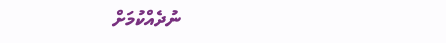ނުދެއްކުމަށް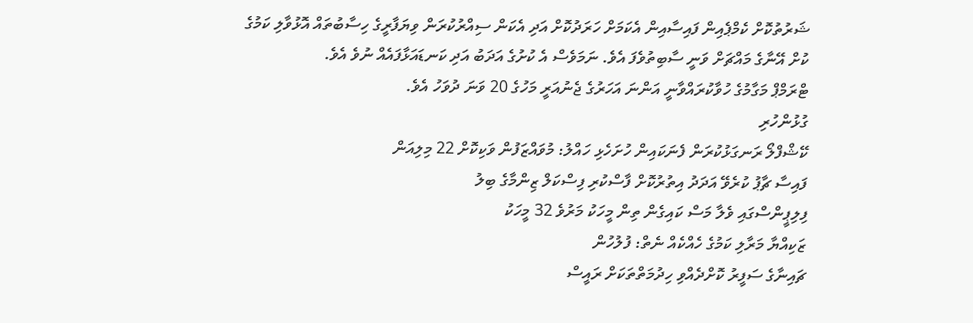ޝަރުތުކޮށް ކެމްޕެއިން ފައިސާއިން އެކަމަށް ހަރަދުކޮށް އަދި އެކަން ސިއްރުކުރަން ވިޔަފާރީގެ ހިސާބުތައް އޮޅުވާލި ކަމުގެ ކުށް އޭނާގެ މައްޗަށް ވަނީ ސާބިތުވެފަ އެވެ. ނަމަވެސް އެ ކުށުގެ އަދަބު އަދި ކަނޑައަޅާފައެއް ނުވެ އެވެ.
ޓްރަމްޕް މަގާމުގެ ހުވާކުރައްވާނީ އަންނަ އަހަރުގެ ޖެނުއަރީ މަހުގެ 20 ވަނަ ދުވަހު އެވެ.
ގުޅުންހުރި
ކޭޝްފްލޯ ރަނގަޅުކުރަން ފެނަކައިން ހުށަހެޅި ހައްލު: މުވައްޒަފުން ވަކިކޮށް 22 މިލިއަން
ފައިސާ ޗާޕު ކުރެވޭ އަދަދު އިތުރުކޮށް ފާސްކުރި ފިސްކަލް ޒިންމާގެ ބިލު
ފިލިޕީންސްގައި ވެލާ މަސް ކައިގެން ތިން މީހަކު މަރުވެ 32 މީހަކު
ޒަކިއްޔާ މަރާލި ކަމުގެ ހެއްކެއް ނެތް: ފުލުހުން
ޗައިނާގެ ސަފީރު ކޮށްދެއްވި ހިދުމަތްތަކަށް ރައީސް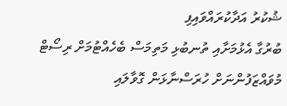ޝުކުރު އަދާކުރައްވައިފި
ބުރުގާ އެޅުމަށާއި ތުނބުޅި މަތިމަސް ބެހެއްޓުމަށް ރިސޯޓް މުވައްޒަފުންނަށް ހުރަސްނާޅަން ގޮވާލައި